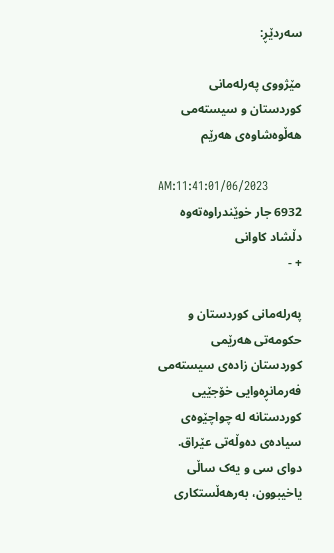سەردێڕ:

مێژووی پەرلەمانی کوردستان و سیستەمی هەڵوەشاوەی هەرێم

AM:11:41:01/06/2023
6932 جار خوێندراوەتەوە
دڵشاد کاوانی
+ -

پەرلەمانی کوردستان و حکومەتی هەرێمی کوردستان زادەی سیستەمی فەرمانڕەوایی خۆجێیی کوردستانە لە چواچێوەی سیادەی دەوڵەتی عێراق. دوای سی و یەک ساڵی یاخیبوون، بەرهەڵستکاری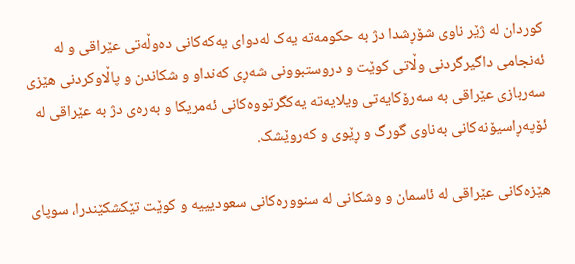کوردان لە ژێر ناوی شۆڕشدا دژ بە حکومەتە یەک لەدوای یەکەکانی دەوڵەتی عێراقی و لە ئەنجامی داگیرگردنی وڵاتی کوێت و دروستبوونی شەڕی کەنداو و شکاندن و پاڵاوکردنی هێزی سەربازی عێراقی بە سەرۆکایەتی ویلایەتە یەکگرتووەکانی ئەمریکا و بەرەی دژ بە عێراقی لە ئۆپەڕاسیۆنەکانی بەناوی گورگ و ڕێوی و کەروێشک.

هێزەکانی عێراقی لە ئاسمان و وشکانی لە سنوورەکانی سعودیییە و کوێت تێکشکێندرا، سوپای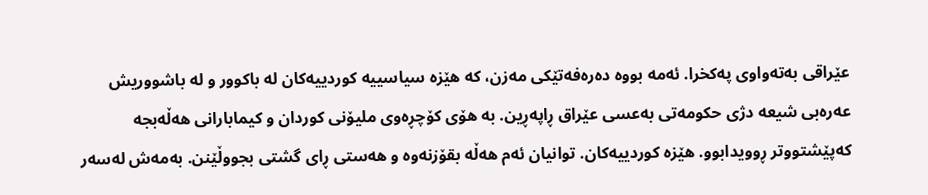عێراقی بەتەواوی پەکخرا. ئەمە بووە دەرەفەتێکی مەزن، کە هێزە سیاسییە کوردییەکان لە باکوور و لە باشووریش عەرەبی شیعە دژی حکومەتی بەعسی عێراق ڕاپەڕین. بە هۆی کۆچڕەوی ملیۆنی کوردان و کیمابارانی هەڵەبجە کەپێشتووتر ڕوویدابوو. هێزە کوردییەکان. توانیان ئەم هەڵە بقۆزنەوە و هەستی ڕای گشتی بجووڵێنن. بەمەش لەسەر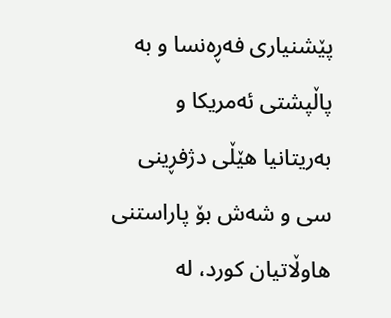پێشنیاری فەڕەنسا و بە پاڵپشتی ئەمریکا و بەریتانیا هێڵی دژفڕینی سی و شەش بۆ پاراستنی هاوڵاتیان کورد، لە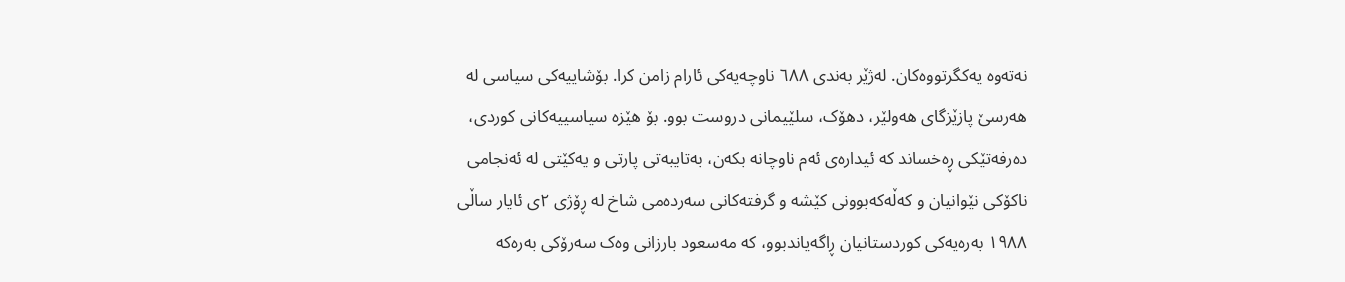نەتەوە یەکگرتووەکان. لەژێر بەندی ٦٨٨ ناوچەیەکی ئارام زامن کرا. بۆشاییەکی سیاسی لە هەرسێ پازێزگای هەولێر، دهۆک، سلێیمانی دروست بوو. بۆ هێزە سیاسییەکانی کوردی، دەرفەتێکی ڕەخساند کە ئیدارەی ئەم ناوچانە بکەن، بەتایبەتی پارتی و یەکێتی لە ئەنجامی ناکۆکی نێوانیان و کەڵەکەبوونی کێشە و گرفتەکانی سەردەمی شاخ لە ڕۆژی ٢ی ئایار ساڵى ١٩٨٨ بەرەیەکی کوردستانیان ڕاگەیاندبوو، کە مەسعود بارزانی وەک سەرۆکی بەرەکە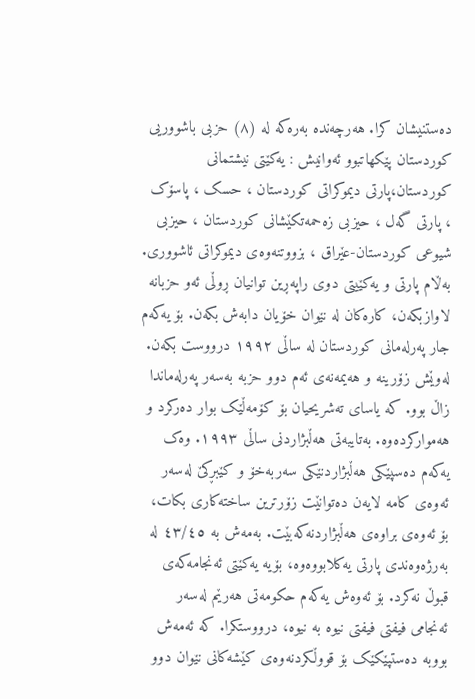دەستنیشان کرا. هەرچەندە بەرەکە لە (٨) حزبی باشووریی کوردستان پێکھاتبوو ئەوانیش : یەکێتی نیشتمانی کوردستان،پارتی دیموکراتی کوردستان ، حسک ، پاسۆک ، پارتی گەل ، حیزبی زەحمەتکێشانی کوردستان ، حیزبی شیوعی کوردستان-عێراق ، بزووتنەوەی دیموکراتی ئاشووری. بەڵام پارتی و یەکێیتی دوی راپەڕین توانیان ڕوڵی ئەو حزبانە لاوازبکەن، کارەکان لە نێوان خۆیان دابەش بکەن. بۆ یەکەم جار پەرلەمانی کوردستان لە ساڵی ١٩٩٢ درووست بکەن. لەوێش زۆرینە و هەیمەنەی ئەم دوو حزبە بەسەر پەرلەماندا زاڵ بوو. کە یاسای تەشریحیان بۆ کۆمەڵێک بوار دەرکرد و هەموارکردەوە. بەتایبەتی هەڵبژاردنی ساڵی ١٩٩٣. وەک یەکەم دەسپێکی هەڵبژاردنێکی سەربەخۆ و کێبڕکێ لەسەر ئەوەی کامە لایەن دەتوانێت زۆرترین ساختەکاری بکات، بۆ ئەوەی براوەی هەڵبژاردنەکەبێت. بەمەش بە ٤٣/٤٥ لە بەرژەوەندی پارتی یەکلابووەوە، بۆیە یەکێتی ئەنجامەکەی قبوڵ نەکرد. بۆ ئەوەش یەکەم حکومەتی هەرێم لەسەر ئەنجامی فیفتی فیفتی نیوە بە نیوە، درووستکرا. کە ئەمەش بووبە دەستپێکێک بۆ قووڵکردنەوەی کێشەکانی نێوان دوو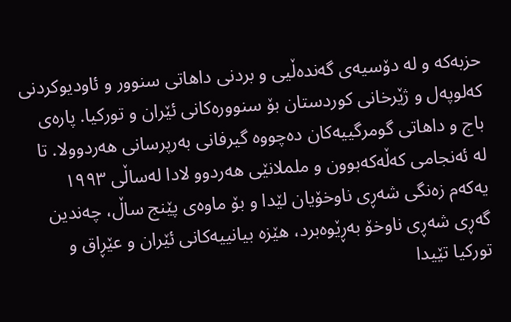حزبەکە و لە دۆسیەی گەندەڵیی و بردنی داهاتی سنوور و ئاودیوکردنی کەلوپەل و ژێرخانی کوردستان بۆ سنوورەکانی ئێران و تورکیا. پارەی باج و داهاتی گومرگییەکان دەچووە گیرفانی بەرپرسانی هەردوولا. تا لە ئەنجامی کەڵەکەبوون و ململانێی هەردوو لادا لەساڵی ١٩٩٣ یەکەم زەنگی شەڕی ناوخۆیان لێدا و بۆ ماوەی پێنج ساڵ، چەندین گەڕی شەڕی ناوخۆ بەڕێوەبرد، هێزە بیانییەکانی ئێران و عێڕاق و تورکیا تێیدا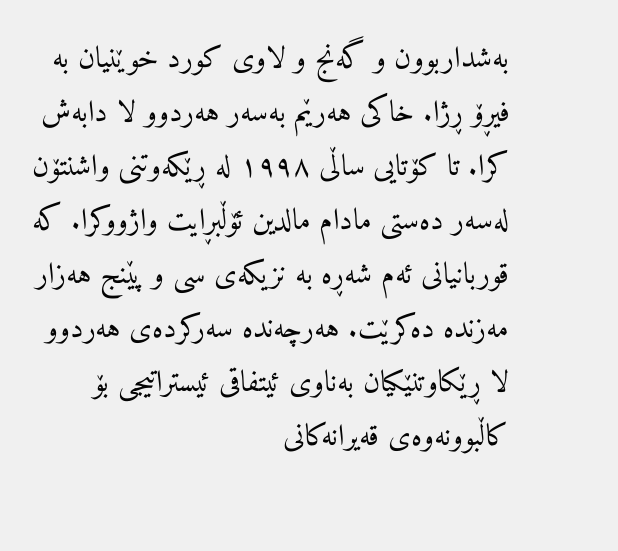بەشداربوون و گەنج و لاوی کورد خوێنیان بە فیڕۆ ڕژا. خاکی هەرێم بەسەر هەردوو لا دابەش کرا. تا کۆتایی ساڵی ١٩٩٨ لە ڕێکەوتنی واشنتۆن لەسەر دەستی مادام مالدین ئۆڵبڕایت واژووکرا. کە قوربانیانی ئەم شەڕە بە نزیکەی سی و پێنج هەزار مەزندە دەکرێت. هەرچەندە سەرکردەی هەردوو لا ڕێکاوتنێکیان بەناوی ئیتفاقی ئیستراتیجی بۆ کاڵبوونەوەی قەیرانەکانی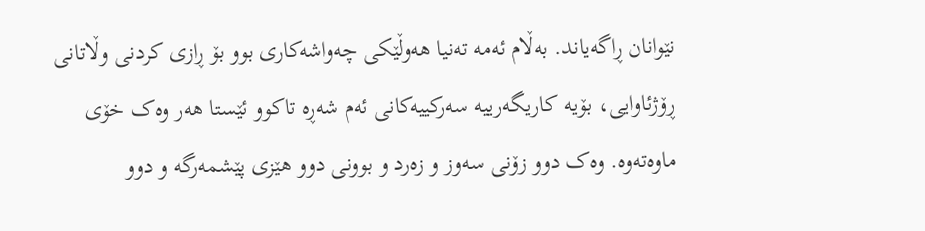نێوانان ڕاگەیاند. بەڵام ئەمە تەنیا هەوڵێکی چەواشەکاری بوو بۆ ڕازی کردنی وڵاتانی ڕۆژئاوایی، بۆیە کاریگەرییە سەرکییەکانی ئەم شەڕە تاکوو ئێستا هەر وەک خۆی ماوەتەوە. وەک دوو زۆنی سەوز و زەرد و بوونی دوو هێزی پێشمەرگە و دوو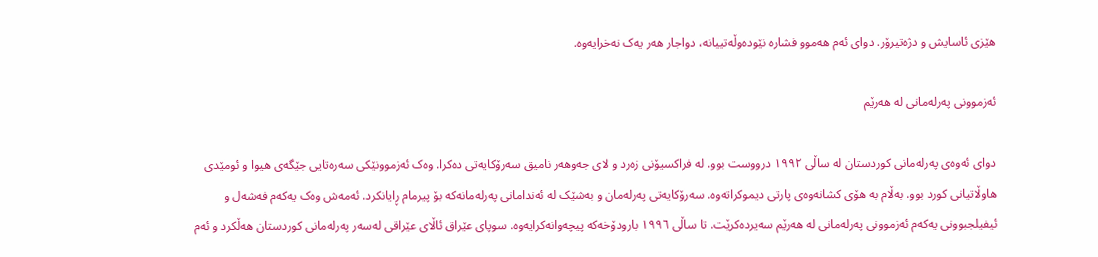هێزی ئاسایش و دژەتیرۆر. دوای ئەم هەموو فشارە نێودەوڵەتییانە، دواجار هەر یەک نەخرایەوە.

ئەزموونی پەرلەمانی لە هەرێم

دوای ئەوەی پەرلەمانی کوردستان لە ساڵی ١٩٩٢ درووست بوو. لە فراکسیۆنی زەرد و لای جەوهەر نامیق سەرۆکایەتی دەکرا. وەک ئەزموونێکی سەرەتایی جێگەی هیوا و ئومێدی هاوڵاتیانی کورد بوو. بەڵام بە هۆی کشانەوەی پارتی دیموکراتەوە. سەرۆکایەتی پەرلەمان و بەشێک لە ئەندامانی پەرلەمانەکە بۆ پیرمام ڕایانکرد. ئەمەش وەک یەکەم فەشەل و ئیفیلجبوونی یەکەم ئەزموونی پەرلەمانی لە هەرێم سەیردەکرێت. تا ساڵی ١٩٩٦ بارودۆخەکە پیچەوانەکرایەوە. سوپای عێراق ئاڵای عێراقی لەسەر پەرلەمانی کوردستان هەڵکرد و ئەم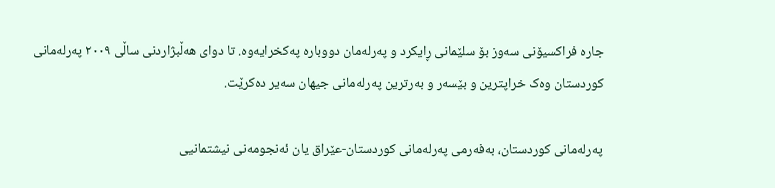جارە فراکسیۆنی سەوز بۆ سلێمانی ڕایکرد و پەرلەمان دووبارە پەکخرایەوە. تا دوای هەڵبژاردنی ساڵی ٢٠٠٩ پەرلەمانی کوردستان وەک خراپترین و بێسەر و بەرترین پەرلەمانی جیهان سەیر دەکرێت.

پەرلەمانی کوردستان، بەفەرمی پەرلەمانی کوردستان-عێراق یان ئەنجومەنی نیشتمانیی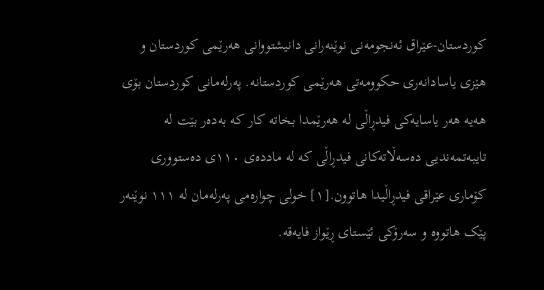کوردستان-عێراق ئەنجومەنی نوێنەرانی دانیشتووانی ھەرێمی کوردستان و ھێزی یاسادانەری حکوومەتی ھەرێمی کوردستانە. پەرلەمانی کوردستان بۆی ھەیە ھەر یاسایەکی فیدڕاڵی لە ھەرێمدا بخاتە کار کە بەدەر بێت لە تایبەتمەندیی دەسەڵاتەکانی فیدڕاڵی کە لە ماددەی ١١٠ی دەستووری کۆماری عێراقی فیدڕاڵیدا ھاتوون.[١] خولی چوارەمی پەرلەمان لە ١١١ نوێنەر پێک ھاتووە و سەرۆکی ئێستای ڕێواز فایەقە.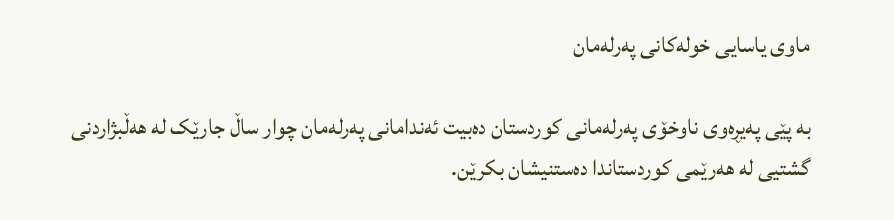ماوی یاسایی خولەکانی پەرلەمان

بە پێی پەیڕەوی ناوخۆی پەرلەمانی کوردستان دەبیت ئەندامانی پەرلەمان چوار ساڵ جارێک لە ھەڵبژاردنی گشتیی لە ھەرێمی کوردستاندا دەستنیشان بکرێن.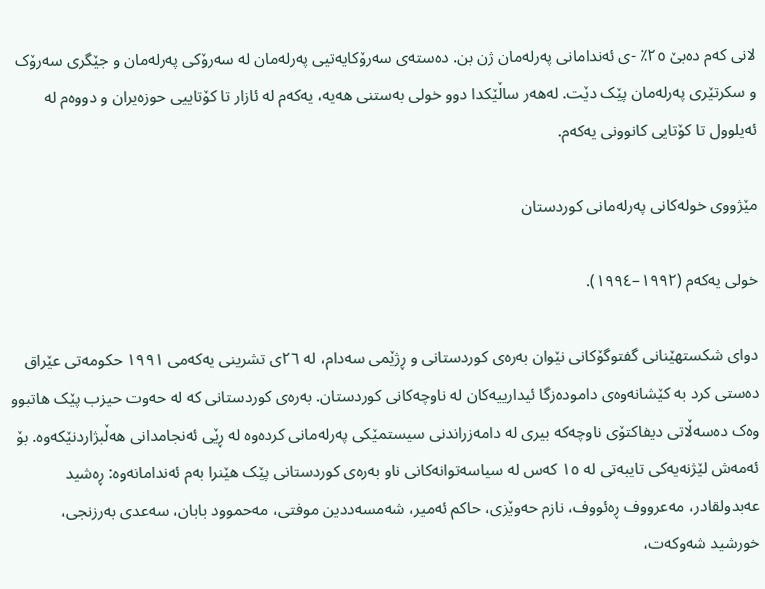لانی کەم دەبێ ٢٥٪ -ی ئەندامانی پەرلەمان ژن بن. دەستەی سەرۆکایەتیی پەرلەمان لە سەرۆکی پەرلەمان و جێگری سەرۆک و سکرتێری پەرلەمان پێک دێت. لەھەر ساڵێکدا دوو خولی بەستنی ھەیە، یەکەم لە ئازار تا کۆتاییی حوزەیران و دووەم لە ئەیلوول تا کۆتایی کانوونی یەکەم.

مێژووی خولەکانی پەرلەمانی کوردستان

خولی یەکەم (١٩٩٢–١٩٩٤).

دوای شکستھێنانی گفتوگۆکانی نێوان بەرەی کوردستانی و ڕژێمی سەدام، لە ٢٦ی تشرینی یەکەمی ١٩٩١ حکومەتی عێراق دەستی کرد بە کێشانەوەی دامودەزگا ئیدارییەکان لە ناوچەکانی کوردستان. بەرەی کوردستانی کە لە حەوت حیزب پێک ھاتبوو وەک دەسەڵاتی دیفاکتۆی ناوچەکە بیری لە دامەزراندنی سیستمێکی پەرلەمانی کردەوە لە ڕێی ئەنجامدانی ھەڵبژاردنێکەوە. بۆ ئەمەش لێژنەیەکی تایبەتی لە ١٥ کەس لە سیاسەتوانەکانی ناو بەرەی کوردستانی پێک ھێنرا بەم ئەندامانەوە: ڕەشید عەبدولقادر، مەعرووف ڕەئووف، نازم حەوێزی، حاکم ئەمیر، شەمسەددین موفتی، مەحموود بابان، سەعدی بەرزنجی، خورشید شەوکەت،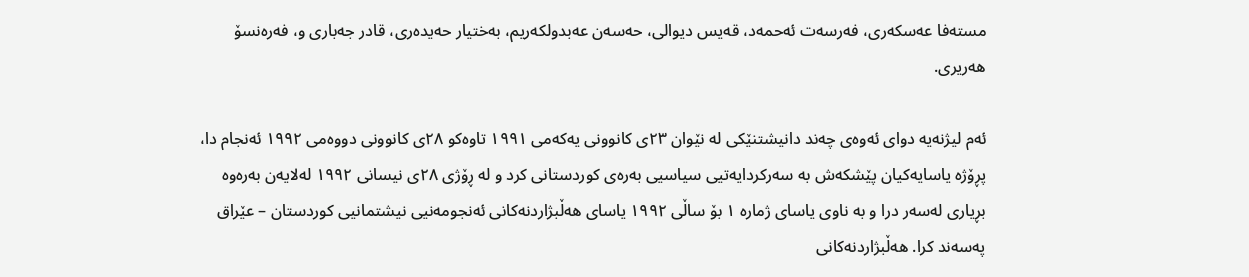مستەفا عەسکەری، فەرسەت ئەحمەد، قەیس دیوالی، حەسەن عەبدولکەریم، بەختیار حەیدەری، قادر جەباری و، فەرەنسۆ ھەریری.

ئەم لیژنەیە دوای ئەوەی چەند دانیشتنێکی لە نێوان ٢٣ی کانوونی یەکەمی ١٩٩١ تاوەکو ٢٨ی کانوونی دووەمی ١٩٩٢ ئەنجام دا، پڕۆژە یاسایەکیان پێشکەش بە سەرکردایەتیی سیاسیی بەرەی کوردستانی کرد و لە ڕۆژی ٢٨ی نیسانی ١٩٩٢ لەلایەن بەرەوە بڕیاری لەسەر درا و بە ناوی یاسای ژمارە ١ بۆ ساڵی ١٩٩٢ یاسای ھەڵبژاردنەکانی ئەنجومەنیی نیشتمانیی کوردستان – عێراق پەسەند کرا. ھەڵبژاردنەکانی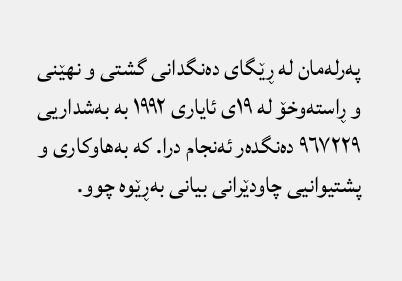پەرلەمان لە ڕێگای دەنگدانی گشتی و نھێنی و ڕاستەوخۆ لە ١٩ی ئایاری ١٩٩٢ بە بەشداریی ٩٦٧٢٢٩ دەنگدەر ئەنجام درا. کە بەھاوکاری و پشتیوانیی چاودێرانی بیانی بەڕێوە چوو.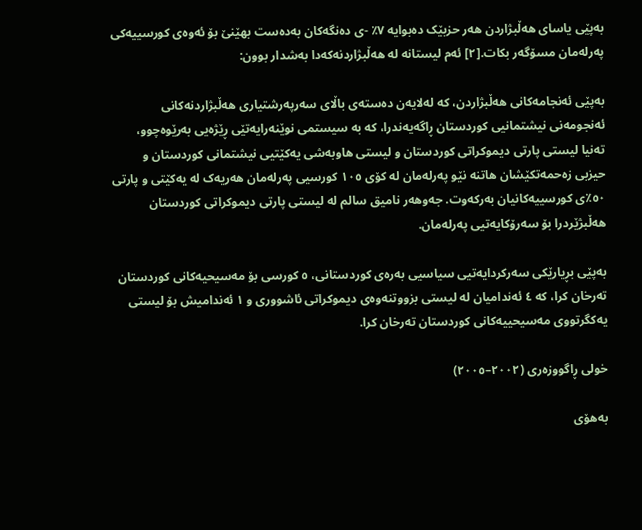بەپێی یاسای ھەڵبژاردن ھەر حزبێک دەبوایە ٧٪ -ی دەنگەکان بەدەست بھێنێ بۆ ئەوەی کورسییەکی پەرلەمان مسۆگەر بکات.[٢] ئەم لیستانە لە ھەڵبژاردنەکەدا بەشدار بوون:

بەپێی ئەنجامەکانی ھەڵبژاردن، کە لەلایەن دەستەی باڵای سەرپەرشتیاری ھەڵبژاردنەکانی ئەنجومەنی نیشتمانیی کوردستان ڕاگەیەندرا، کە بە سیستمی نوێنەرایەتێی ڕێژەیی بەرێوەچوو، تەنیا لیستی پارتی دیموکراتی کوردستان و لیستی ھاوبەشی یەکێتیی نیشتمانی کوردستان و حیزبی زەحمەتکێشان ھاتنە نێو پەرلەمان لە کۆی ١٠٥ کورسیی پەرلەمان ھەریەک لە یەکێتی و پارتی ٥٠٪ی کورسییەکانیان بەرکەوت. جەوھەر نامیق سالم لە لیستی پارتی دیموکراتی کوردستان ھەڵبژێردرا بۆ سەرۆکایەتیی پەرلەمان.

بەپێی بڕیارێکی سەرکردایەتیی سیاسیی بەرەی کوردستانی، ٥ کورسی بۆ مەسیحیەکانی کوردستان تەرخان کرا، کە ٤ ئەندامیان لە لیستی بزووتنەوەی دیموکراتی ئاشووری و ١ ئەندامیش بۆ لیستی یەکگرتووی مەسیحییەکانی کوردستان تەرخان کرا.

خولی ڕاگووزەری (٢٠٠٢–٢٠٠٥)

بەھۆی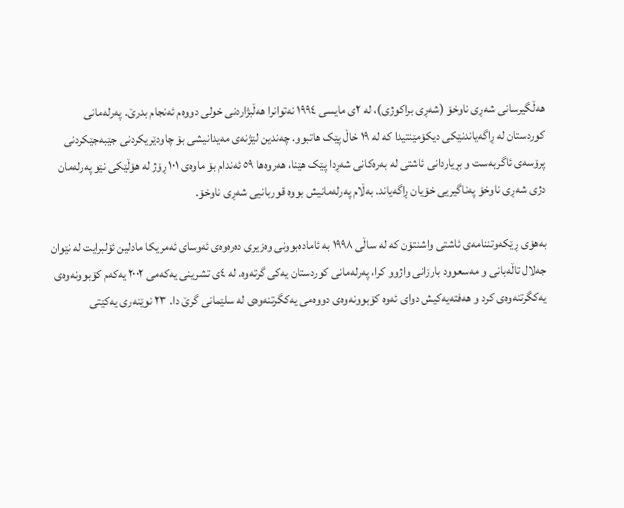ھەڵگیرسانی شەڕی ناوخۆ (شەڕی براکوژی)، لە ٢ی مایسی ١٩٩٤ نەتوانرا ھەڵبژاردنی خولی دووەم ئەنجام بدرێ. پەرلەمانی کوردستان لە ڕاگەیاندنێکی دیکۆمێنتیدا کە لە ١٩ خاڵ پێک ھاتبوو. چەندین لێژنەی مەیدانیشی بۆ چاودێریکردنی جێبەجێکردنی پرۆسەی ئاگربەست و بڕیاردانی ئاشتی لە بەرەکانی شەڕدا پێک ھێنا، ھەروەھا ٥٩ ئەندام بۆ ماوەی ١٠١ ڕۆژ لە ھۆڵێکی نێو پەرلەمان دژی شەڕی ناوخۆ پەناگیریی خۆیان ڕاگەیاند. بەڵام پەرلەمانیش بووە قوربانیی شەڕی ناوخۆ.

بەھۆی ڕێکەوتننامەی ئاشتی واشنتۆن کە لە ساڵی ١٩٩٨ بە ئامادەبوونی وەزیری دەرەوەی ئەوسای ئەمریکا مادلین ئۆلبرایت لە نێوان جەلال تاڵەبانی و مەسعوود بارزانی واژوو کرا، پەرلەمانی کوردستان یەکی گرتەوە. لە ٤ی تشرینی یەکەمی ٢٠٠٢ یەکەم کۆبوونەوەی یەکگرتنەوەی کرد و ھەفتەیەکیش دوای ئەوە کۆبوونەوەی دووەمی یەکگرتنەوەی لە سلێمانی گرێ دا. ٢٣ نوێنەری یەکێتی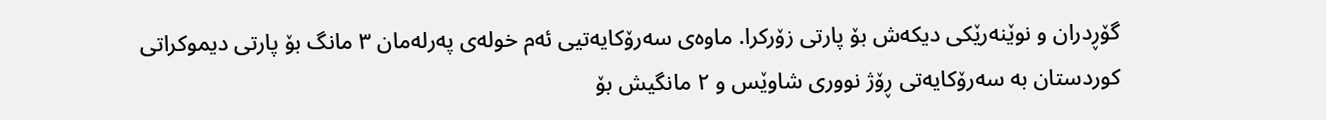گۆڕدران و نوێنەرێکی دیکەش بۆ پارتی زۆرکرا. ماوەی سەرۆکایەتیی ئەم خولەی پەرلەمان ٣ مانگ بۆ پارتی دیموکراتی کوردستان بە سەرۆکایەتی ڕۆژ نووری شاوێس و ٢ مانگیش بۆ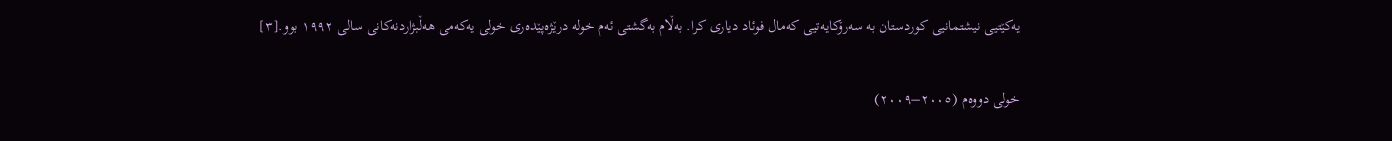یەکێتیی نیشتمانیی کوردستان بە سەرۆکایەتیی کەمال فوئاد دیاری کرا. بەڵام بەگشتی ئەم خولە درێژەپێدەری خولی یەکەمی ھەڵبژاردنەکانی سالی ١٩٩٢ بوو.[٣]

خولی دووەم (٢٠٠٥–٢٠٠٩)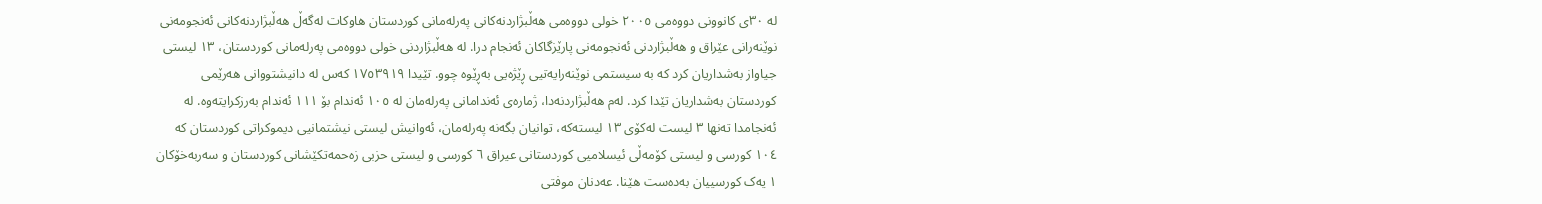لە ٣٠ی کانوونی دووەمی ٢٠٠٥ خولی دووەمی ھەڵبژاردنەکانی پەرلەمانی کوردستان ھاوکات لەگەڵ ھەڵبژاردنەکانی ئەنجومەنی نوێنەرانی عێراق و ھەڵبژاردنی ئەنجومەنی پارێزگاکان ئەنجام درا. لە ھەڵبژاردنی خولی دووەمی پەرلەمانی کوردستان، ١٣ لیستی جیاواز بەشداریان کرد کە بە سیستمی نوێنەرایەتیی ڕێژەیی بەڕێوە چوو. تێیدا ١٧٥٣٩١٩ کەس لە دانیشتووانی ھەرێمی کوردستان بەشداریان تێدا کرد. لەم ھەڵبژاردنەدا، ژمارەی ئەندامانی پەرلەمان لە ١٠٥ ئەندام بۆ ١١١ ئەندام بەرزکرایتەوە. لە ئەنجامدا تەنھا ٣ لیست لەکۆی ١٣ لیستەکە، توانیان بگەنە پەرلەمان، ئەوانیش لیستی نیشتمانیی دیموکراتی کوردستان کە ١٠٤ کورسی و لیستی کۆمەڵی ئیسلامیی کوردستانی عیراق ٦ کورسی و لیستی حزبی زەحمەتکێشانی کوردستان و سەربەخۆکان ١ یەک کورسییان بەدەست ھێنا. عەدنان موفتی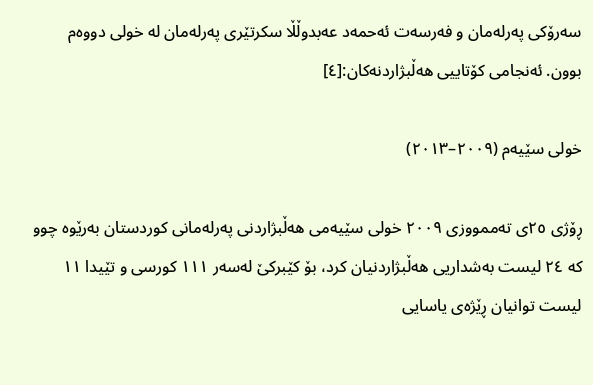سەرۆکی پەرلەمان و فەرسەت ئەحمەد عەبدوڵڵا سکرتێری پەرلەمان لە خولی دووەم بوون. ئەنجامی کۆتاییی ھەڵبژاردنەکان:[٤]

خولی سێیەم (٢٠٠٩–٢٠١٣)

ڕۆژی ٢٥ی تەممووزی ٢٠٠٩ خولی سێیەمی ھەڵبژاردنی پەرلەمانی کوردستان بەرێوە چوو کە ٢٤ لیست بەشداریی ھەڵبژاردنیان کرد، بۆ کێبرکێ لەسەر ١١١ کورسی و تێیدا ١١ لیست توانیان ڕێژەی یاسایی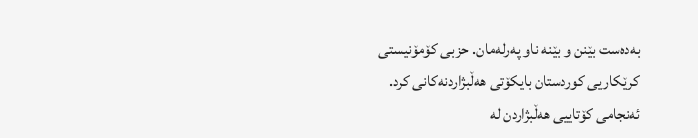بەدەست بێنن و بێنە ناو پەرلەمان. حزبی کۆمۆنیستی کرێکاریی کوردستان بایکۆتی ھەڵبژاردنەکانی کرد. ئەنجامی کۆتاییی ھەڵبژاردن لە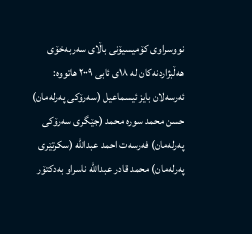نووسراوی کۆمیسیۆنی باڵای سەربەخۆی ھەڵبژاردنەکان لە ١٨ی ئابی ٢٠٠٩ ھاتووە: ئه‌رسه‌لان بایز ئیسماعیل (سه‌رۆكی په‌رله‌مان) حسن محمد سوره‌ محمد (جێگری سه‌رۆكی په‌رله‌مان) فه‌رسه‌ت احمد عبدالله (سكرتێری په‌رله‌مان) محمد قادر عبدالله‌ ناسراو به‌دكتۆر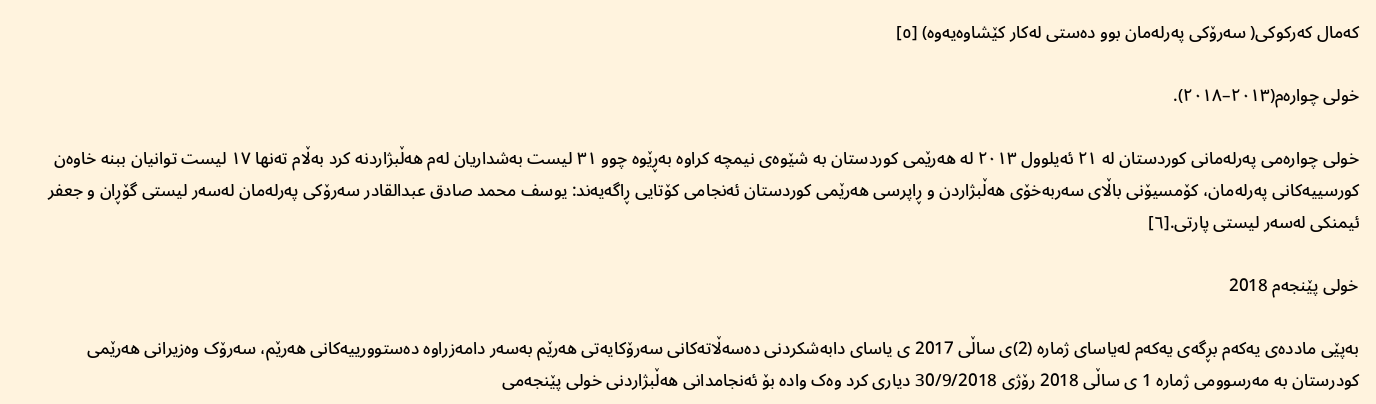كه‌مال كه‌ركوكی( سه‌رۆكی په‌رله‌مان بوو ده‌ستی له‌كار كێشاوه‌یه‌وه‌) [٥]

خولی چوارەم(٢٠١٣–٢٠١٨).

خولی چوارەمی پەرلەمانی کوردستان لە ٢١ ئەیلوول ٢٠١٣ لە ھەرێمی کوردستان بە شێوەی نیمچە کراوە بەڕێوە چوو ٣١ لیست بەشداریان لەم ھەڵبژاردنە کرد بەڵام تەنھا ١٧ لیست توانیان ببنە خاوەن کورسییەکانی پەرلەمان، کۆمسیۆنی باڵای سەربەخۆی ھەڵبژاردن و ڕاپرسی ھەرێمی کوردستان ئەنجامی کۆتایی ڕاگەیەند: یوسف محمد صادق عبدالقادر سەرۆکی پەرلەمان لەسەر لیستی گۆڕان و جعفر ئیمنکی لەسەر لیستی پارتی.[٦]

خولی پێنجەم 2018

بەپێی ماددەی یەکەم بڕگەی یەکەم لەیاساى ژماره‌ (2)ى ساڵى 2017 ى یاساى دابه‌شكردنى ده‌سه‌ڵاته‌كانى سه‌رۆكایه‌تى هه‌رێم به‌سه‌ر دامه‌زراوه‌ ده‌ستوورییه‌كانى هه‌رێم، سەرۆک وەزیرانی هەرێمی کودرستان بە مەرسوومی ژمارە 1 ی ساڵی 2018 رۆژی 30/9/2018 دیاری کرد وەک وادە بۆ ئەنجامدانی هەڵبژاردنی خولی پێنجەمی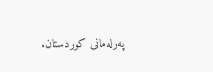پەرلەمانی کوردستان.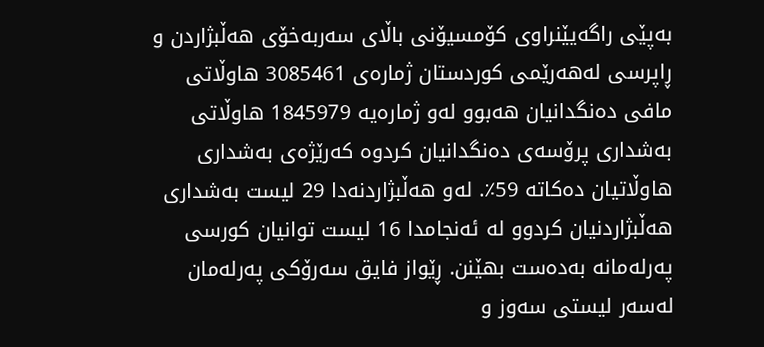بەپێی راگەیێنراوی کۆمسیۆنی باڵای سەربەخۆی هەڵبژاردن و ڕاپرسی لەهەرێمی کوردستان ژمارەی 3085461 هاوڵاتی مافی دەنگدانیان هەبوو لەو ژمارەیە 1845979 هاوڵاتی بەشداری پرۆسەی دەنگدانیان کردوە کەرێژەی بەشداری هاوڵاتیان دەکاتە 59٪. لەو هەڵبژاردنەدا 29 لیست بەشداری هەڵبژاردنیان کردوو لە ئەنجامدا 16 لیست توانیان کورسی پەرلەمانه بەدەست بهێنن. ڕێواز فایق سەرۆکی پەرلەمان لەسەر لیستی سەوز و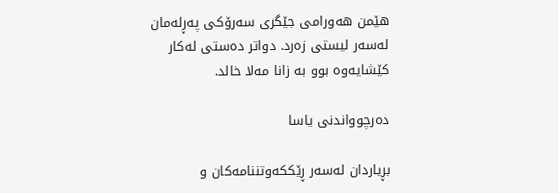هێمن هەورامی جێگری سەرۆکی پەڕلەمان لەسەر لیستی زەرد. دواتر دەستی لەکار کێشایەوە بوو بە زانا مەلا خالد.

دەرچوواندنی یاسا

بڕیاردان لەسەر ڕێککەوتننامەکان و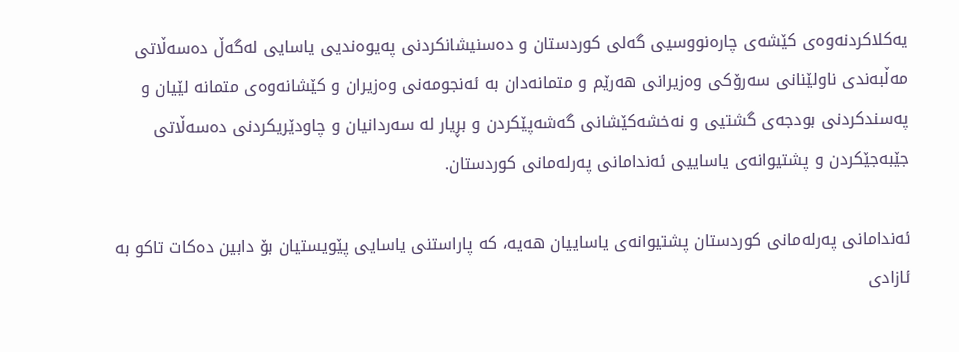یەکلاکردنەوەی کێشەی چارەنووسیی گەلی کوردستان و دەسنیشانکردنی پەیوەندیی یاسایی لەگەڵ دەسەڵاتی مەڵبەندی ناولێنانی سەرۆکی وەزیرانی ھەرێم و متمانەدان بە ئەنجومەنی وەزیران و کێشانەوەی متمانە لێیان و پەسندکردنی بودجەی گشتیی و نەخشەکێشانی گەشەپێکردن و بڕیار لە سەردانیان و چاودێریکردنی دەسەڵاتی جێبەجێکردن و پشتیوانەی یاساییی ئەندامانی پەرلەمانی کوردستان.

ئەندامانی پەرلەمانی کوردستان پشتیوانەی یاساییان ھەیە، کە پاراستنی یاسایی پێویستیان بۆ دابین دەکات تاکو بە ئازادی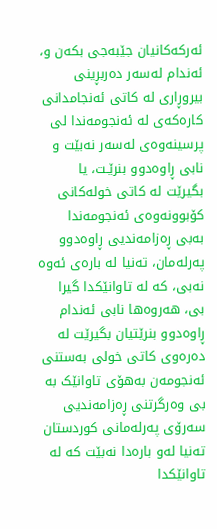ئەرکەکانیان جێبەجی بکەن و، ئەندام لەسەر دەربڕینی بیروڕاری لە کاتی ئەنجامدانی کارەکەی لە ئەنجومەندا لی پرسینەوەی لەسەر نەبێت و نابی ڕاوەدوو بنرێـت، یا بگیرێت لە کاتی خولەکانی کۆبوونەوەی ئەنجومەندا بەبی ڕەزامەندیی ڕاوەدوو پەرلەمان، تەنیا لە بارەی ئەوە نەبی، کە لە تاوانێکدا گیرا بی، ھەروەھا نابی ئەندام ڕاوەدوو بنرێتیان بگیرێت لە دەرەوی کاتی خولی بەستنی ئەنجومەن بەھۆی تاوانێک بە بی وەرگرتنی ڕەزامەندیی سەرۆی پەرلەمانی کوردستان تەنیا لەو بارەدا نەبێت کە لە تاوانێکدا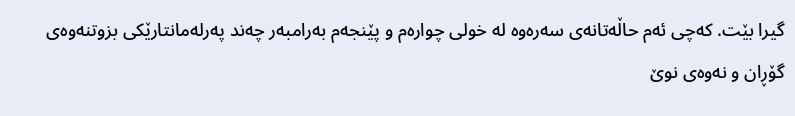گیرا بێت. کەچی ئەم حاڵەتانەی سەرەوە لە خولی چوارەم و پێنجەم بەرامبەر چەند پەرلەمانتارێکی بزوتنەوەی گۆڕان و نەوەی نوێ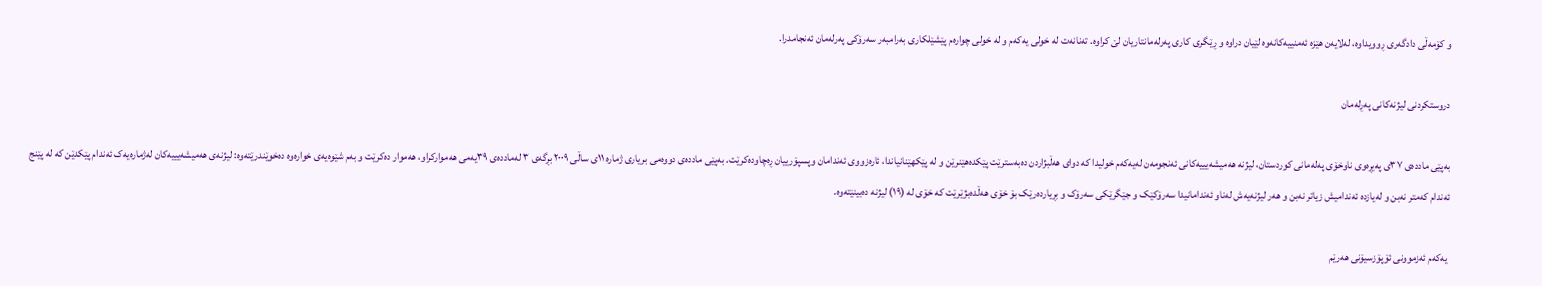و کۆمەڵی دادگەری ڕوویداوە، لەلایەن هێزە ئەمنییەکانەوە لێیان دراوە و ڕێگری کاری پەرلەمانتاریان لێ کراوە. تەنانەت لە خولی یەکەم و لە خولی چوارەم پێشێلکاری بەرامبەر سەرۆکی پەرلەمان ئەنجامدرا.

دروستکردنی لیژنەکانی پەڕلەمان

بەپێی ماددەی ٣٧ی پەیڕەوی ناوخۆی پەلەمانی کوردستان، لیژنە ھەمیشەیییەکانی ئەنجومەن لەیەکەم خولیدا کە دوای ھەڵبژاردن دەبەسترێت پێکدەھێنرێن و لە پێکھێنانیاندا، ئارەزووی ئەندامان وپسپۆرییان ڕەچاودەکرێت. بەپێی ماددەی دووەمی بریاری ژمارە ١١ی ساڵی ٢٠٠٩ بڕگەی ٣ لەماددەی ٣٩یەمی ھەموارکراو، ھەموار دەکرێت و بەم شێوەیەی خوارەوە دەخوێندرێتەوە: لیژنەی ھەمیشەیییەکان لەژمارەیەک ئەندام پێکدێن کە لە پێنج ئەندام کەمتر نەبن و لەیازدە ئەندامیش زیاتر نەبن و ھەر لیژنەیەش لەناو ئەندامانیدا سەرۆکێک و جێگرێکی سەرۆک و بڕیاردەرێک بۆ خۆی ھەڵدەبژێرێت کە خۆی لە (١٩) لیژنە دەبینێتەوە.

 یەکەم ئەزموونی ئۆپۆزسیۆنی هەرێم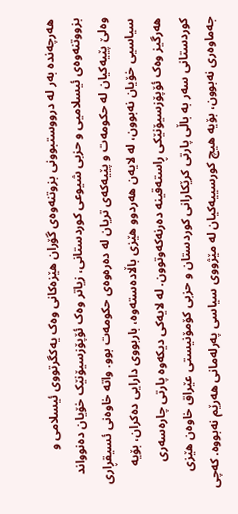هەرچەندە بەر لە درووستبوونی بزوتنەوەی گۆران هێزەکانی وەک یەکگرتووی ئیسلامی و بزووتنەوەی ئیسلامیی و حزبی شیوعی کوردستانی، زیاتر وەک ئۆپۆزسیۆنێک خۆیان دەنوواند وەلێ پێیەکیان لە حکومەت و پێیەکەی تریان لە دەرەوەی حکومەت بوو. واتە خاوەنی ئسیقڕاری سیاسیی خۆیان نەبوون، لە لایەن هەردوو هێزی باڵادەستەوە، باربووی دارایی دەکران، بۆیە هەرگیز وەک ئۆپۆزسیۆنێکی ڕاستەقینە دەرنەکەوتوون. لە لایەکی دیکەوە پارتی چارەسەری کوردستانی سەر بە باڵی پارتی کرێکارانی کوردستان و حزبی کۆمۆنیستی عێراق خاوەن هێزی جەماوەری نەبوون، بۆیە هیچ کورسییەکیان لە مێژووی سیاسی پەرلەمانی هەرێم نەبووە. کەچی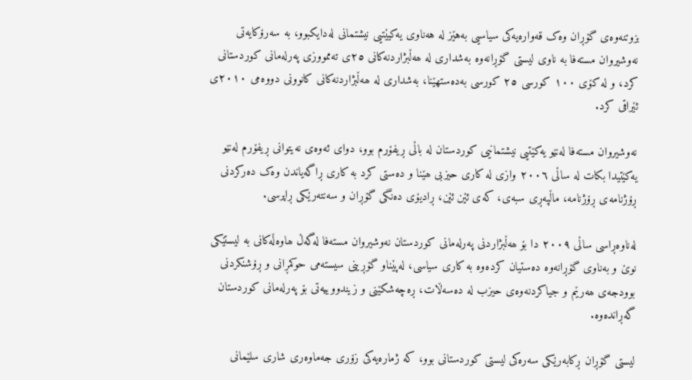بزوتنەوەی گۆڕان وەک قەوارەیەکی سیاسیی بەهێز لە هەناوی یەکیێتیی نیشتمانی لەدایکبوو، بە سەرۆکایەتی نەوشیروان مستەفا بە ناوی لیستی گۆڕانەوە بەشداری لە ھەڵبژاردنەکانی ٢٥ی تەممووزی پەرلەمانی کوردستانی کرد، و لە کۆی ١٠٠ کورسی ٢٥ کورسی بەدەستھێنا، بەشداری لە ھەڵبژاردنەکانی کانوونی دووەمی ٢٠١٠ی ئێراقی کرد.

نەوشیروان مستەفا لەنێو یەکێتیی نیشتمانیی کوردستان لە باڵی ڕیفۆرم بوو، دوای ئەوەی نەیتوانی ڕیفۆرم لەنێو یەکێتیدا بکات لە ساڵی ٢٠٠٦ وازی لە کاری حیزبی ھێنا و دەستی کرد بە کاری ڕاگەیاندن وەک دەرکردنی ڕۆژنامەی ڕۆژنامە، ماڵپەڕی سبەی، کەی ئێن ئێن، ڕادیۆی دەنگی گۆڕان و سەنتەرێکی ڕاپرسی.

لەناوەڕاسی ساڵی ٢٠٠٩ دا بۆ ھەڵبژاردنی پەرلەمانی کوردستان نەوشیروان مستەفا لەگەڵ ھاوەڵەکانی بە لیستێکی نوێ و بەناوی گۆڕانەوە دەستیان کردەوە بە کاری سیاسی، لەپێناو گۆڕینی سیستەمی حوکمڕانی و ڕۆشنکردنی بوودجەی ھەرێم و جیاکردنەوەی حیزب لە دەسەڵات، ڕەچەشکێنی و زیندووییەتی بۆ پەرلەمانی کوردستان گەڕاندەوە.

لیستی گۆڕان ڕکابەرێکی سەرەکی لیستی کوردستانی بوو، کە ژمارەیەکی زۆری جەماوەری شاری سلێمانی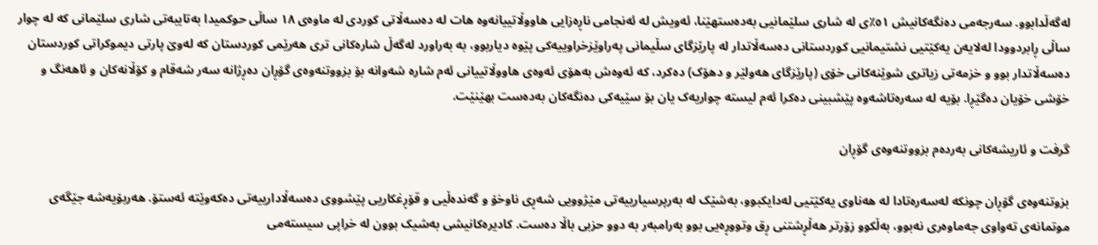لەگەڵدابوو. سەرجەمی دەنگەکانیش ٥١٪ی لە شاری سلێمانیی بەدەستھێنا، ئەویش لە ئەنجامی ناڕەزایی ھاووڵاتییانەوە هات لە دەسەڵاتی کوردی لە ماوەی ١٨ ساڵی حوکمیدا بەتایبەتی شاری سلێمانی کە لە چوار ساڵی ڕابردوودا لەلایەن یەکێتیی نشتیمانیی کوردستانی دەسەڵاتدار لە پارێزگای سڵیمانی پەراوێزخراوییەکی پێوە دیاربوو، بە بەراورد لەگەڵ شارەکانی تری ھەرێمی کوردستان کە لەوێ پارتی دیموکراتی کوردستان دەسەڵاتدار بوو و خزمەتی زیاتری شوێنەکانی خۆی (پارێزگای ھەولێر و دھۆک) دەکرد، کە ئەوەش بەھۆی ئەوەی ھاووڵاتییانی ئەم شارە شەوانە بۆ بزووتنەوەی گۆڕان دەڕژانە سەر شەقام و کۆڵانەکان و ئاھەنگ و خۆشی خۆیان دەگێڕا. بۆیە لە سەرەتاشەوە پێشبینی دەکرا ئەم لیستە چواریەک یان بۆ سێیەکی دەنگەکان بەدەست بھێنێت.

گرفت و ئاریشەکانی بەردەم بزووتنەوەی گۆڕان

بزوتنەوەی گۆڕان چونکە لەسەرەتادا لە هەناوی یەکێتیی لەدایکبوو، بەشێک لە بەرپرسیارییەتی مێژوویی شەڕی ناوخۆ و گەندەڵیی و قۆڕغکاریی پێشووی دەسەڵادارییەتی دەکەوێتە ئەستۆ. هەربۆیەشە جێگەی موتمانەی تەواوی جەماوەری نەبوو، بەڵکوو زۆرتر هەڵڕشتنی ڕق وتووڕەیی بوو بەرامبەر بە دوو حزبی باڵا دەست. کادیرەکانیشی بەشیک بوون لە خراپی سیستەمی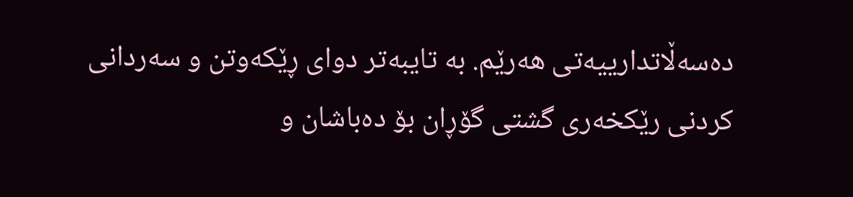دەسەڵاتدارییەتی هەرێم. بە تایبەتر دوای ڕێکەوتن و سەردانی کردنی رێکخەری گشتی گۆڕان بۆ دەباشان و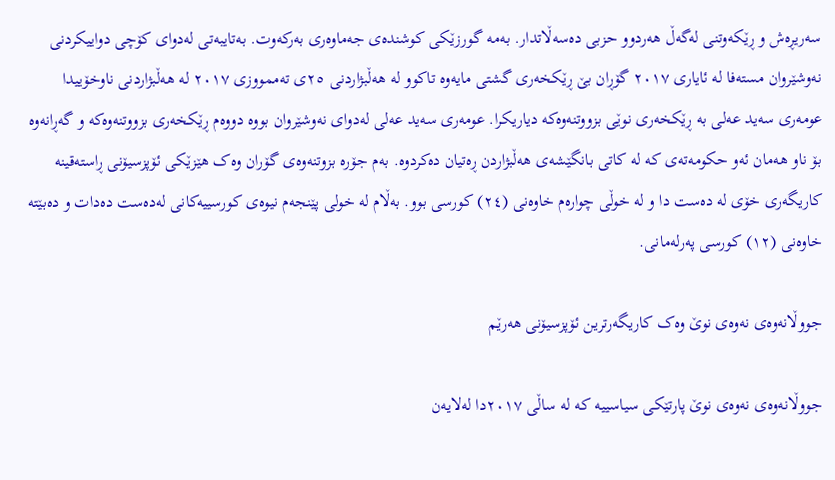سەریڕەش و ڕێکەوتنی لەگەڵ هەردوو حزبی دەسەڵاتدار. بەمە گورزێکی کوشندەی جەماوەری بەرکەوت. بەتایبەتی لەدوای کۆچی دواییکردنی نەوشێروان مستەفا لە ئایاری ٢٠١٧ گۆڕان بێ ڕێکخەری گشتی مایەوە تاکوو لە ھەڵبژاردنی ٢٥ی تەممووزی ٢٠١٧ لە ھەڵبژاردنی ناوخۆییدا عومەری سەید عەلی بە ڕێکخەری نوێی بزووتنەوەکە دیاریکرا. عومەری سەید عەلی لەدوای نەوشێروان بووە دووەم ڕێکخەری بزووتنەوەکە و گەڕانەوە بۆ ناو هەمان ئەو حکومەتەی کە لە کاتی بانگێشەی هەڵبژاردن ڕەتیان دەکردوە. بەم جۆرە بزوتنەوەی گۆران وەک هێزێکی ئۆپزسیۆنی ڕاستەقینە کاریگەری خۆی لە دەست دا و لە خوڵی چوارەم خاوەنی (٢٤) کورسی بوو. بەڵام لە خولی پێنجەم نیوەی کورسییەکانی لەدەست دەدات و دەبێتە خاوەنی (١٢) کورسی پەرلەمانی.

جووڵانەوەی نەوەی نوێ وەک کاریگەرترین ئۆپزسیۆنی هەرێم

جووڵانەوەی نەوەی نوێ پارتێکی سیاسییە کە لە ساڵی ٢٠١٧دا لەلایەن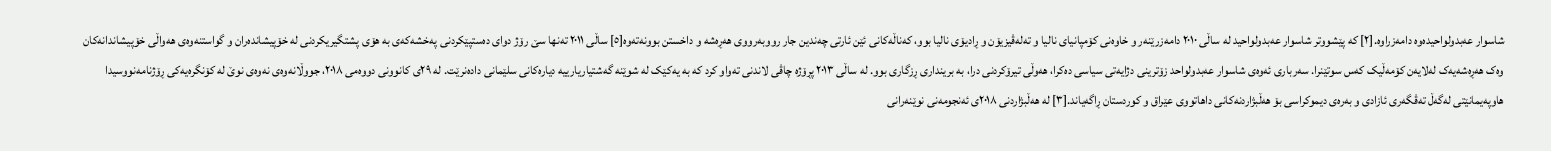شاسوار عەبدولواحیدەوە دامەزراوە.[٢] کە پێشووتر شاسوار عەبدولواحید لە ساڵی ٢٠١٠ دامەزرێنەر و خاوەنی کۆمپانیای نالیا و تەلەڤیزیۆن و ڕادیۆی نالیا بوو، کەناڵەکانی ئێن ئارتی چەندین جار رووبەرووی هەڕەشە و داخستن بوونەتەوە[٥] ساڵی ٢٠١١ تەنها سێ رۆژ دوای دەستپێکردنی پەخشەکەی بە هۆی پشتگیریکردنی لە خۆپیشاندەران و گواستنەوەی هەواڵی خۆپیشاندانەکان وەک هەڕەشەیەک لەلایەن کۆمەڵیک کەس سوتێنرا. سەرباری ئەوەی شاسوار عەبدولواحد زۆترینی دژایەتی سیاسی دەکرا، هەوڵی تیرۆکردنی درا، بە برینداری ڕزگاری بوو. لە ساڵی ٢٠١٣ پڕۆژە چاڤی لاندنی تەواو کرد کە بە یەکێک لە شوێنە گەشتیاریارییە دیارەکانی سلێمانی دادەنرێت. لە ٢٩ی کانوونی دووەمی ٢٠١٨، جووڵانەوەی نەوەی نوێ لە کۆنگرەیەکی ڕۆژنامەنووسیدا ھاوپەیمانێتی لەگەڵ تەڤگەری ئازادی و بەرەی دیموکراسی بۆ ھەڵبژاردنەکانی داھاتووی عێراق و کوردستان ڕاگەیاند.[٣] لە ھەڵبژاردنی ٢٠١٨ی ئەنجومەنی نوێنەرانی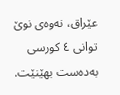عێراق، نەوەی نوێ توانی ٤ کورسی بەدەست بھێنێت.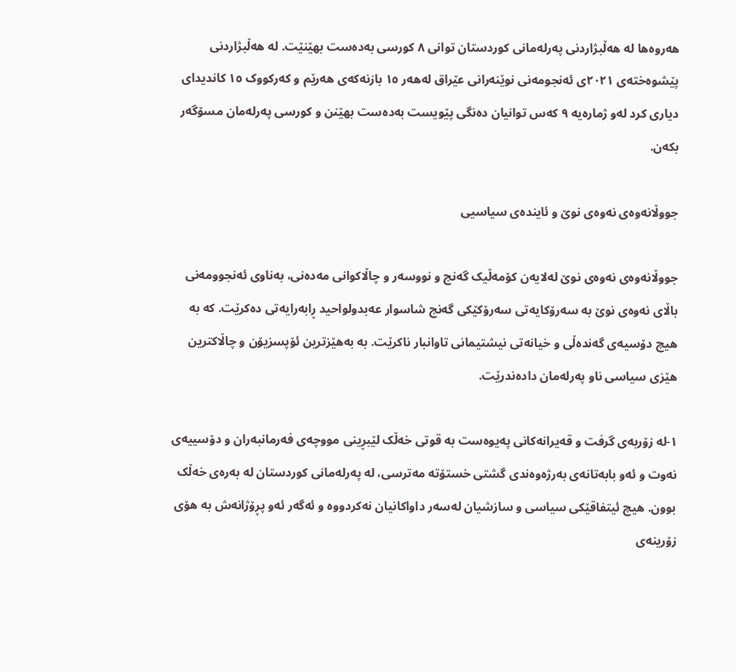ھەروەھا لە ھەڵبژاردنی پەرلەمانی کوردستان توانی ٨ کورسی بەدەست بھێنێت. لە ھەڵبژاردنی پێشوەختەی ٢٠٢١ی ئەنجومەنی نوێنەرانی عێراق لەھەر ١٥ بازنەکەی ھەرێم و کەرکووک ١٥ کاندیدای دیاری کرد لەو ژمارەیە ٩ کەس توانیان دەنگی پێویست بەدەست بھێنن و کورسی پەرلەمان مسۆگەر بکەن.

جووڵانەوەی نەوەی نوێ و ئایندەی سیاسیی

جووڵانەوەی نەوەی نوێ لەلایەن کۆمەڵیک گەنج و نووسەر و چاڵاکوانی مەدەنی، بەناوی ئەنجوومەنی باڵای نەوەی نوێ بە سەرۆکایەتی سەرۆکێکی گەنج شاسوار عەبدولواحید ڕابەرایەتی دەکرێت. کە بە هیچ دۆسیەی گەندەڵی و خیانەتی نیشتیمانی تاوانبار ناکرێت. بە بەهێزترین ئۆپسزیۆن و چاڵاکترین هێزی سیاسی ناو پەرلەمان دادەندرێت.

١-لە زۆربەی گرفت و قەیرانەکانی پەیوەست بە قوتی خەڵک لێبڕینی مووچەی فەرمانبەران و دۆسییەی نەوت و ئەو بابەتانەی بەرژەوەندی گشتی خستۆتە مەترسی، لە پەرلەمانی کوردستان لە بەرەی خەڵک بوون. هیچ ئیتفاقێکی سیاسی و سازشیان لەسەر داواکانیان نەکردووە و ئەگەر ئەو پڕۆژانەش بە هۆی زۆرینەی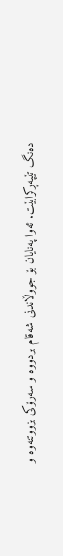دەنگ تێپەڕکرابێت. ئەوا پەنایان بۆ جووڵاندنی شەقام بردووە و سەرۆکی بزووتنەوە و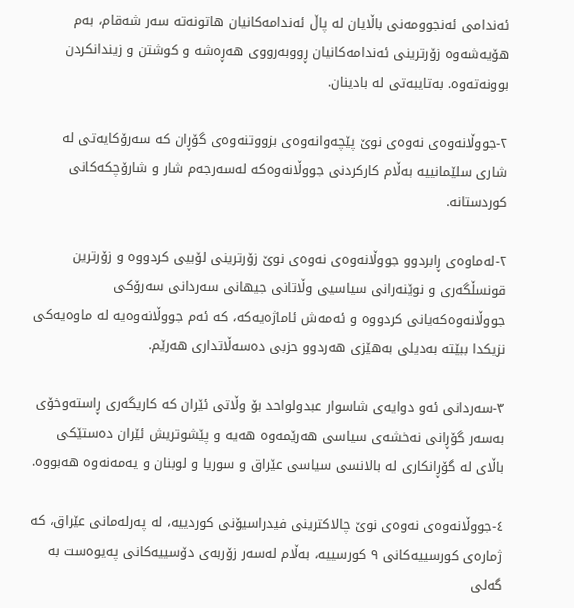ئەندامی ئەنجوومەنی باڵایان لە پاڵ ئەندامەکانیان هاتونەتە سەر شەقام، بەم هۆیەشەوە زۆرترینی ئەندامەکانیان ڕووبەرووی هەڕەشە و کوشتن و زیندانکردن بوونەتەوە. بەتایبەتی لە بادینان.

٢-جووڵانەوەی نەوەی نوێ پێچەوانەوەی بزووتنەوەی گۆڕان کە سەرۆکایەتی لە شاری سلێمانییە بەڵام کارکردنی جووڵانەوەکە لەسەرجەم شار و شارۆچکەکانی کوردستانە.

٢-لەماوەی ڕابردوو جووڵانەوەی نەوەی نوێ زۆرترینی لۆبیی کردووە و زۆرترین قونسڵگەری و نوێنەرانی سیاسیی وڵاتانی جیهانی سەردانی سەرۆکی جووڵانەوەکەیانی کردووە و ئەمەش ئاماژەیەکە، کە ئەم جووڵانەوەیە لە ماوەیەکی نزیکدا ببێتە بەدیلی بەهێزی هەردوو حزبی دەسەڵاتداری هەرێم.

٣-سەردانی ئەو دوایەی شاسوار عبدولواحد بۆ وڵاتی ئێران کە کاریگەری ڕاستەوخۆی بەسەر گۆڕانی نەخشەی سیاسی هەرێمەوە هەیە و پێشوتریش ئێران دەستێکی باڵای لە گۆڕانکاری لە بالانسی سیاسی عێراق و سوریا و لوبنان و یەمەنەوە هەبووە.

٤-جووڵانەوەی نەوەی نوێ چالاکترینی فیدراسیۆنی کوردییە، لە پەرلەمانی عێراق، کە ژمارەی کورسییەکانی ٩ کورسییە، بەڵام لەسەر زۆربەی دۆسییەکانی پەیوەست بە گەلی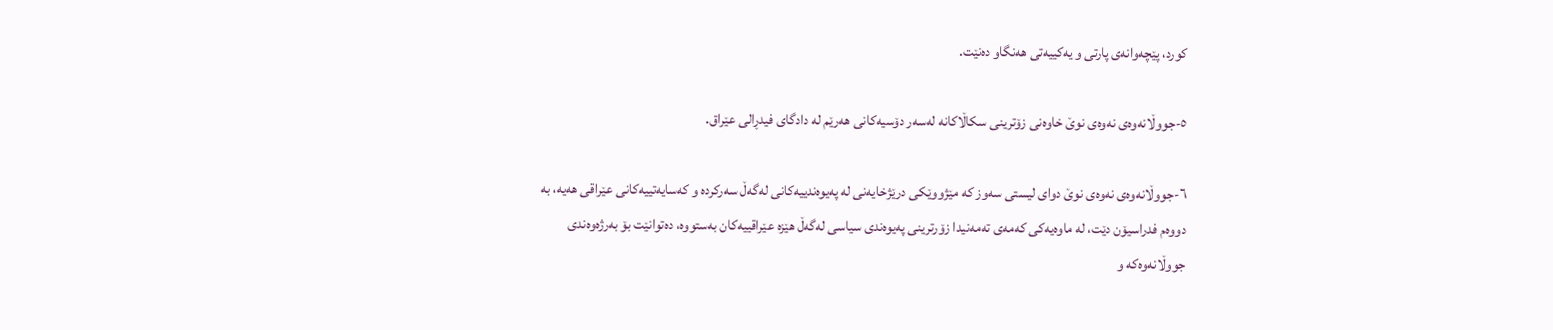کورد، پێچەوانەی پارتی و یەکییەتی هەنگاو دەنێت.

٥-جووڵانەوەی نەوەی نوێ خاوەنی زۆترینی سکاڵاکانە لەسەر دۆسیەکانی هەرێم لە دادگای فیدڕالی عێراق.

٦-جووڵانەوەی نەوەی نوێ دوای لیستی سەوز کە مێژووێکی درێژخایەنی لە پەیوەندییەکانی لەگەڵ سەرکردە و کەسایەتییەکانی عێراقی هەیە، بە دووەم فدراسیۆن دێت، لە ماوەیەکی کەمەی تەمەنیدا زۆرترینی پەیوەندی سیاسی لەگەڵ هێزە عێراقییەکان بەستووە، دەتوانێت بۆ بەرژەوەندی جووڵانەوەکە و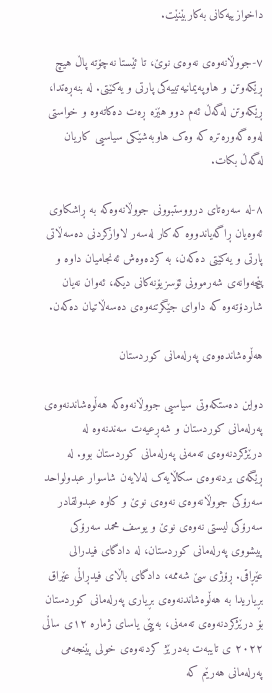داخوازییەکانی بەکاربێنێت.

٧-جووڵانەوەی نەوەی نوێ، تا ئێستا نەچۆتە پاڵ هیچ ڕێکەوتن و هاوپەیمانیەتییەکی پارتی و یەکێتی. لە بنەڕەتدا، ڕێکەوتن لەگەڵ ئەم دوو هێزە ڕەت دەکاتەوە و خواستی لەوە گەورەترە کە وەک هاوبەشێکی سیاسیی کاریان لەگەڵ بکات.

٨-لە سەرەتای درووستبوونی جووڵانەوەکە بە ڕاشکاوی ئەوەیان ڕاگەیاندووە کە کار لەسەر لاوازکردنی دەسەڵاتی پارتی و یەکێتی دەکەن، بە کردەوەش ئەنجامیان داوە و پێچەوانەی شەرموونی ئۆسزیۆنەکانی دیکە، ئەوان نەیان شاردۆتەوە کە داوای جێگرتنەوەی دەسەڵاتیان دەکەن.

هەڵوەشاندەوەی پەرلەمانی کوردستان

دواین دەستکەوتی سیاسیی جووڵانەوەکە هەڵوەشاندنەوەی پەرلەمانی کوردستان و شەڕعیەت سەندنەوە لە درێژکردنەوەی تەمەنی پەرلەمانی کوردستان بوو. لە ڕێگەی بردنەوەی سکاڵایەک لەلایەن شاسوار عبدولواحد سەرۆکی جووڵانەوەی نەوەی نوێ و کاوە عبدولقادر سەرۆکی لیستی نەوەی نوێ و یوسف محمد سەرۆکی پیشووی پەرلەمانی کوردستان، لە دادگای فیدرالی عێڕاقی. ڕۆژی سێ‌ شەممە، دادگای باڵای فیدڕاڵی عێراق بڕیاریدا بە هەڵوەشاندنەوەی بڕیاری پەرلەمانی كوردستان بۆ درێژكردنەوەی تەمەنی، بەپێی یاسای ژمارە ۱۲ی ساڵی ۲۰۲۲ ی تایبەت بەدرێژ کردنەوەی خولی پێنجەمی پەرلەمانی هەرێم کە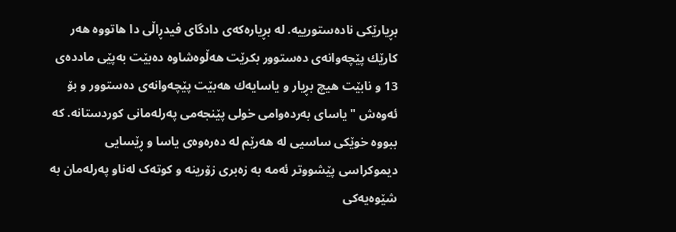بڕیارێکی نادەستورییە. لە بڕیارەکەی دادگای فیدڕاڵی دا هاتووە هەر كارێك پێچەوانەی دەستوور بكرێت هەڵوەشاوە دەبێت بەپێی ماددەی 13 و نابێت هیچ بڕیار و یاسایەك هەبێت پێچەوانەی دەستوور و بۆ ئەوەش "یاسای بەردەوامی خولی پێنجەمی پەرلەمانی كوردستانە. کە ببووە خوێکی ساسیی لە هەرێم لە دەرەوەی یاسا و ڕێسایی دیموکراسی پێشووتر ئەمە بە زەبری زۆرینە و کوتەک لەناو پەرلەمان بە شێوەیەکی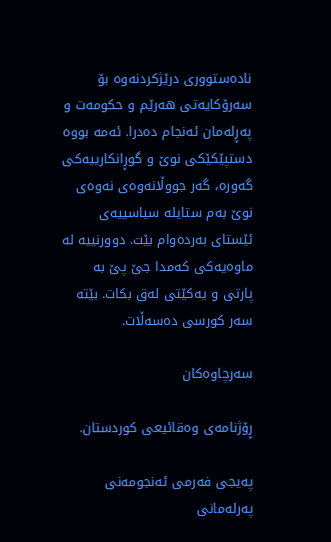نادەستووری درێژکردنەوە بۆ سەرۆکایەتی هەرێم و حکومەت و پەڕلەمان ئەنجام دەدرا. ئەمە بووە دستپێکێکی نوێ و گوڕانکارییەکی گەورە، گەر جووڵانەوەی نەوەی نوێ بەم ستایلە سیاسییەی ئێستای بەردەوام بێت. دوورنییە لە ماوەیەکی کەمدا جێ پێ بە پارتی و یەکێتی لەق بکات. بێتە سەر کورسی دەسەڵات.

سەرچاوەکان

ڕۆژنامەی وەقائیعی کوردستان.

پەیجی فەرمی ئەنجومەنی پەرلەمانی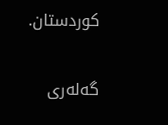کوردستان.

گەلەری